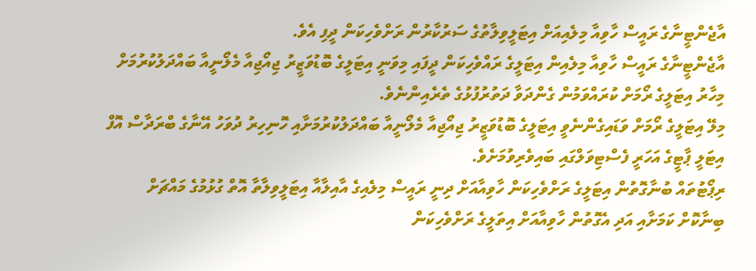އާޖެންޓީނާގެ ރައީސް ހާވިއާ މިލެއިއަށް އިޓަލީވިލާތުގެ ސަރުކާރުން ރަށްވެހިކަން ދީފި އެވެ.
އާޖެންޓީނާގެ ރައީސް ހާވިއާ މިލެއިން އިޓަލީގެ ރައްވެހިކަން ދީފައި މިވަނީ އިޓަލީގެ ބޮޑުވަޒީރު ޖިއޯޖިއާ މެލޯނީއާ ބައްދަލުކުރުމަށް މިހާރު އިޓަލީގެ ރޯމަށް ކުރައްވަމުން ގެންދަވާ ދަތުރުފުޅުގެ ތެރެއިންނެވެ.
މިލޭ އިޓަލީގެ ރޯމަށް ވަޑައިގެންނެވީ އިޓަލީގެ ބޮޑުވަޒީރު ޖިއޯޖިއާ މެލޯނީއާ ބައްދަލުކުރުމަށާއި ހޮނިހިރު ދުވަހު އޭނާގެ ބްރަދާސް އޮފް އިޓަލީ ޕާޓީގެ އަހަރީ ފެސްޓިވަލްގައި ބައިވެރިވުމަށެވެ.
ރިޕޯޓުތައް ބުނާގޮތުން އިޓަލީގެ ރަށްވެހިކަން ހާވިއާއަށް ދިނީ ރައީސް މިލެއިގެ އާއިލާއާ އިޓަލީވިލާތާ އޮތް ގުޅުމުގެ މައްޗަށް ބިނާކޮށް ކަމަށާއި އަދި އެގޮތުން ހާވިއާއަށް އިތަލީގެ ރަށްވެހިކަން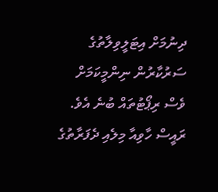ދިނުމަށް އިޓަލީވިލާތުގެ ސަރުކާރުން ނިންމީކަމަށް ވެސް ރިޕޯޓުތައް ބުނެ އެވެ.
ރައީސް ހާވިއާ މިލެއި ދެފަރާތުގެ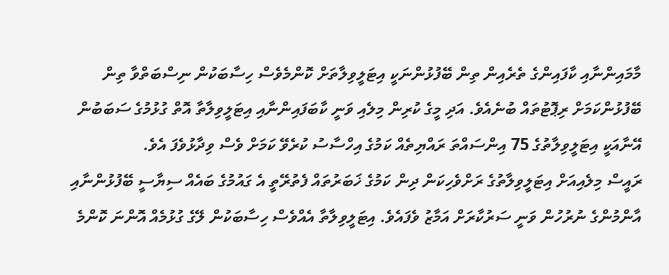މާމައިންނާއި ކާފައިންގެ ތެރެއިން ތިން ބޭފުޅުންނަކީ އިޓަލީވިލާތަށް ކޮންމެވެސް ހިސާބަކުން ނިސްބަތްވާ ތިން ބޭފުޅުންކަމަށް ރިޕޮޓުތައް ބުނެއެވެ. އަދި މީގެ ކުރިން މިލެއި ވަނީ ކާބަފައިންނާއި އިޓަލީވިލާތާ އޮތް ގުޅުމުގެ ސަބަބުން އޭނާއަކީ އިޓަލީވިލާތުގެ 75 އިންސައްތަ ރައްޔިތެއް ކަމުގެ އިހްސާސު ކުރެވޭ ކަމަށް ވެސް ވިދާޅުވެފަ އެވެ.
ރައީސް މިލެއިއަށް އިޓަލީވިލާތުގެ ރަށްވެހިކަން ދިން ކަމުގެ ޚަބަރުތައް ފެތުރޭތީ އެ ގައުމުގެ ބައެއް ސިޔާސީ ބޭފުޅުންނާއި އާންމުންގެ ނުރުހުން ވަނީ ސަރުކާރަށް އަމާޒު ވެފައެވެ. އިޓަލީވިލާތާ އެއްވެސް ހިސާބަކުން ލޭގެ ގުޅުމެއް އޮންނަ ކޮންމެ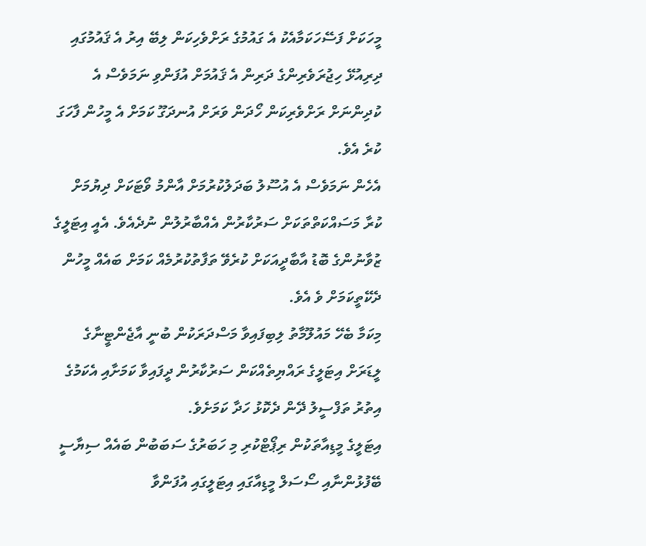މީހަކަށް ފަސޭހަކަމާއެކު އެ ގައުމުގެ ރަށްވެހިކަން ލިބޭ އިރު އެ ޤައުމުގައި ދިރިއުޅޭ ހިޖުރަވެރިންގެ ދަރިން އެ ޤައުމަށް އުފަންވި ނަމަވެސް އެ ކުދިންނަށް ރަށްވެރިކަން ހޯދަން ވަރަށް އުނދަގޫ ކަމަށް އެ މީހުން ފާހަގަ ކުރެ އެވެ.
އެހެން ނަމަވެސް އެ އުސޫލު ބަދަލުކުރުމަށް އާންމު ވޯޓަކަށް ދިޔުމަށް ކުރާ މަސައްކަތްތަކަށް ސަރުކާރުން އެއްބާރުލުން ނުދެއެވެ. އެއީ އިޓަލީގެ ޒުވާނުންގެ ބޮޑު އާބާދީއަކަށް ކުރެވޭ ތަފާތުކުރުމެއް ކަމަށް ބައެއް މީހުން ދެކޭތީކަމަށް ވެ އެވެ.
މިކަމާ ބެހޭ މައުލޫމާތު ލިބިފައިވާ މަސްދަރަކުން ބުނީ އާޖެންޓީނާގެ ލީޑަރަށް އިޓަލީގެ ރައްޔިތެއްކަން ސަރުކާރުން ދީފައިވާ ކަމަށާއި އެކަމުގެ އިތުރު ތަފްސީލު ދޭން ދެކޮޅު ހަދާ ކަމަށެވެ.
އިޓަލީގެ މީޑިއާތަކުން ރިޕޯޓްކުރި މި ހަބަރުގެ ސަބަބުން ބައެއް ސިޔާސީ ބޭފުޅުންނާއި ސޯސަލް މީޑިއާގައި އިޓަލީގައި އުފަންވާ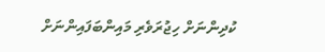ކުދިންނަށް ހިޖުރަވެރި މައިންބަފައިންނަށް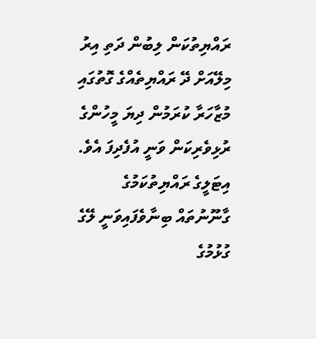ރައްޔިތުކަން ލިބުން ދަތި އިރު މިލޭއަށް ދޭ ރައްޔިތެއްގެ ގޮތުގައި މުޒާހަރާ ކުރަމުން ދިޔަ މީހުންގެ ރުޅިވެރިކަން ވަނީ އުފެދިފަ އެވެ.
އިޓަލީގެ ރައްޔިތުކަމުގެ ގާނޫނުތައް ބިނާވެފައިވަނީ ލޭގެ ގުޅުމުގެ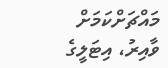މައްޗަށްކަމަށް ވާއިރު، އިޓަލީގެ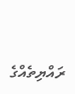ރައްޔިތެއްގެ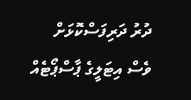ދުރު ދަރިފަސްކޮޅަށް ވެސް އިޓަލީގެ ޕާސްޕޯޓެއް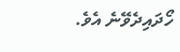ހޯދައިދެވޭނެ އެވެ.